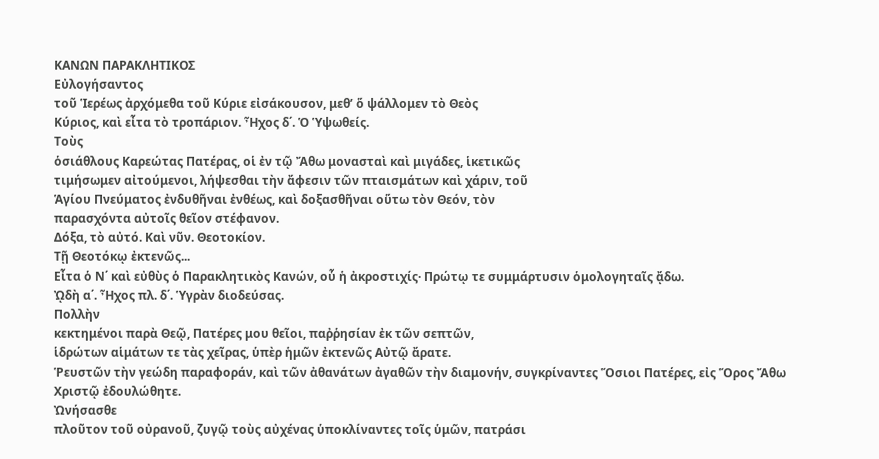ΚΑΝΩΝ ΠΑΡΑΚΛΗΤΙΚΟΣ
Εὐλογήσαντος
τοῦ Ἱερέως ἀρχόμεθα τοῦ Κύριε εἰσάκουσον, μεθ’ ὅ ψάλλομεν τὸ Θεὸς
Κύριος, καὶ εἶτα τὸ τροπάριον. Ἦχος δ΄. Ὁ Ὑψωθείς.
Τοὺς
ὁσιάθλους Καρεώτας Πατέρας, οἱ ἐν τῷ Ἄθω μονασταὶ καὶ μιγάδες, ἱκετικῶς
τιμήσωμεν αἰτούμενοι, λήψεσθαι τὴν ἄφεσιν τῶν πταισμάτων καὶ χάριν, τοῦ
Ἁγίου Πνεύματος ἐνδυθῆναι ἐνθέως, καὶ δοξασθῆναι οὕτω τὸν Θεόν, τὸν
παρασχόντα αὐτοῖς θεῖον στέφανον.
Δόξα, τὸ αὐτό. Καὶ νῦν. Θεοτοκίον.
Τῇ Θεοτόκῳ ἐκτενῶς...
Εἶτα ὁ Ν΄ καὶ εὐθὺς ὁ Παρακλητικὸς Κανών, οὗ ἡ ἀκροστιχίς· Πρώτῳ τε συμμάρτυσιν ὁμολογηταῖς ᾄδω.
ᾨδὴ α΄. Ἦχος πλ. δ΄. Ὑγρὰν διοδεύσας.
Πολλὴν
κεκτημένοι παρὰ Θεῷ, Πατέρες μου θεῖοι, παῤῥησίαν ἐκ τῶν σεπτῶν,
ἱδρώτων αἱμάτων τε τὰς χεῖρας, ὑπὲρ ἡμῶν ἐκτενῶς Αὐτῷ ἄρατε.
Ῥευστῶν τὴν γεώδη παραφοράν, καὶ τῶν ἀθανάτων ἀγαθῶν τὴν διαμονήν, συγκρίναντες Ὅσιοι Πατέρες, εἰς Ὅρος Ἄθω Χριστῷ ἐδουλώθητε.
Ὠνήσασθε
πλοῦτον τοῦ οὐρανοῦ, ζυγῷ τοὺς αὐχένας ὑποκλίναντες τοῖς ὑμῶν, πατράσι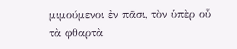μιμούμενοι ἐν πᾶσι, τὸν ὑπὲρ οὗ τὰ φθαρτὰ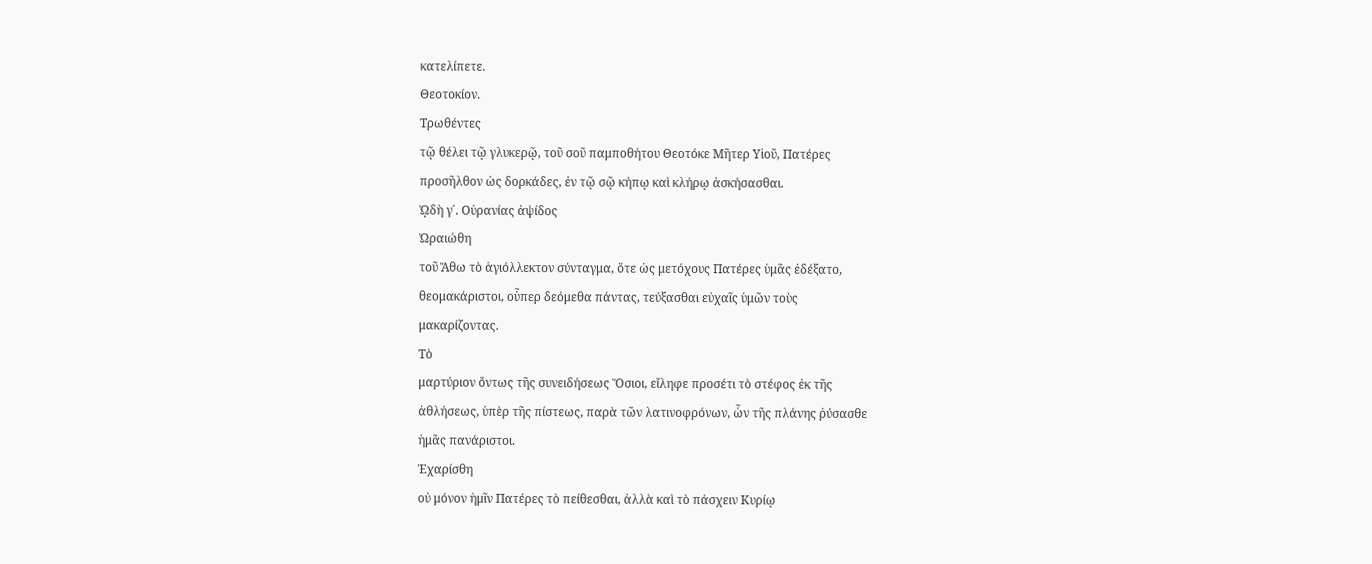κατελίπετε.
Θεοτοκίον.
Τρωθέντες
τῷ θέλει τῷ γλυκερῷ, τοῦ σοῦ παμποθήτου Θεοτόκε Μῆτερ Υἱοῦ, Πατέρες
προσῆλθον ὡς δορκάδες, ἐν τῷ σῷ κήπῳ καὶ κλήρῳ ἀσκήσασθαι.
ᾨδὴ γ΄. Οὐρανίας ἀψίδος
Ὡραιώθη
τοῦ Ἄθω τὸ ἁγιόλλεκτον σύνταγμα, ὅτε ὡς μετόχους Πατέρες ὑμᾶς ἐδέξατο,
θεομακάριστοι, οὗπερ δεόμεθα πάντας, τεύξασθαι εὐχαῖς ὑμῶν τοὺς
μακαρίζοντας.
Τὸ
μαρτύριον ὄντως τῆς συνειδήσεως Ὅσιοι, εἴληφε προσέτι τὸ στέφος ἐκ τῆς
ἀθλήσεως, ὑπὲρ τῆς πίστεως, παρὰ τῶν λατινοφρόνων, ὧν τῆς πλάνης ῥύσασθε
ἡμᾶς πανάριστοι.
Ἐχαρίσθη
οὐ μόνον ἡμῖν Πατέρες τὸ πείθεσθαι, ἀλλὰ καὶ τὸ πάσχειν Κυρίῳ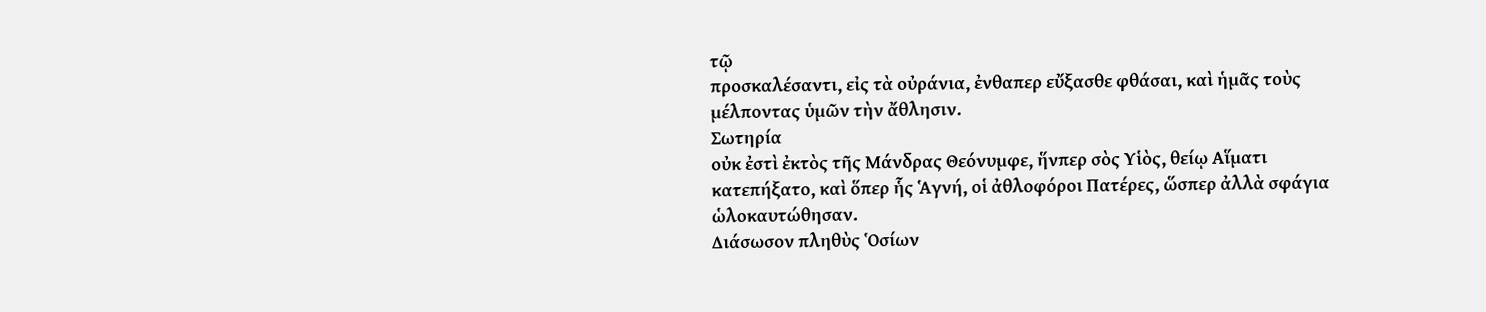τῷ
προσκαλέσαντι, εἰς τὰ οὐράνια, ἐνθαπερ εὔξασθε φθάσαι, καὶ ἡμᾶς τοὺς
μέλποντας ὑμῶν τὴν ἄθλησιν.
Σωτηρία
οὐκ ἐστὶ ἐκτὸς τῆς Μάνδρας Θεόνυμφε, ἥνπερ σὸς Υἱὸς, θείῳ Αἵματι
κατεπήξατο, καὶ ὅπερ ἧς Ἁγνή, οἱ ἀθλοφόροι Πατέρες, ὥσπερ ἀλλὰ σφάγια
ὡλοκαυτώθησαν.
Διάσωσον πληθὺς Ὁσίων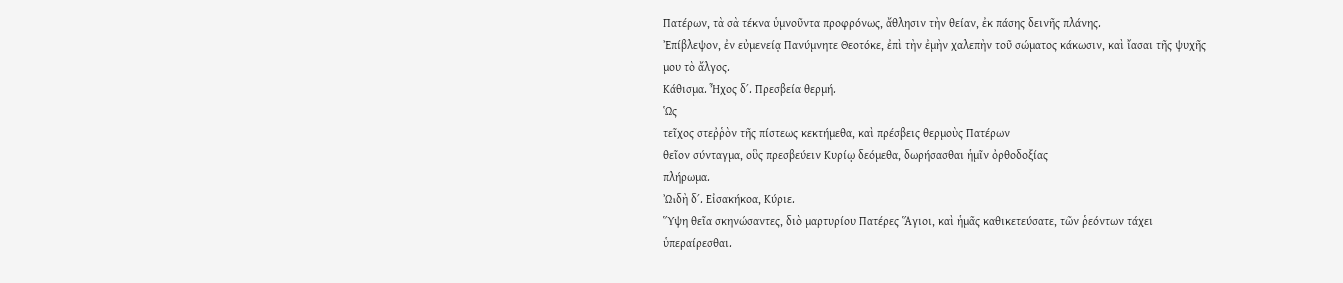Πατέρων, τὰ σὰ τέκνα ὑμνοῦντα προφρόνως, ἄθλησιν τὴν θείαν, ἐκ πάσης δεινῆς πλάνης.
Ἐπίβλεψον, ἐν εὐμενείᾳ Πανύμνητε Θεοτόκε, ἐπὶ τὴν ἐμὴν χαλεπὴν τοῦ σώματος κάκωσιν, καὶ ἴασαι τῆς ψυχῆς μου τὸ ἄλγος.
Κάθισμα. Ἦχος δ΄. Πρεσβεία θερμή.
Ὡς
τεῖχος στεῤῥὸν τῆς πίστεως κεκτήμεθα, καὶ πρέσβεις θερμοὺς Πατέρων
θεῖον σύνταγμα, οὓς πρεσβεύειν Κυρίῳ δεόμεθα, δωρήσασθαι ἡμῖν ὀρθοδοξίας
πλήρωμα.
ᾨδὴ δ΄. Εἰσακήκοα, Κύριε.
Ὕψη θεῖα σκηνώσαντες, διὸ μαρτυρίου Πατέρες Ἅγιοι, καὶ ἡμᾶς καθικετεύσατε, τῶν ῥεόντων τάχει ὑπεραίρεσθαι.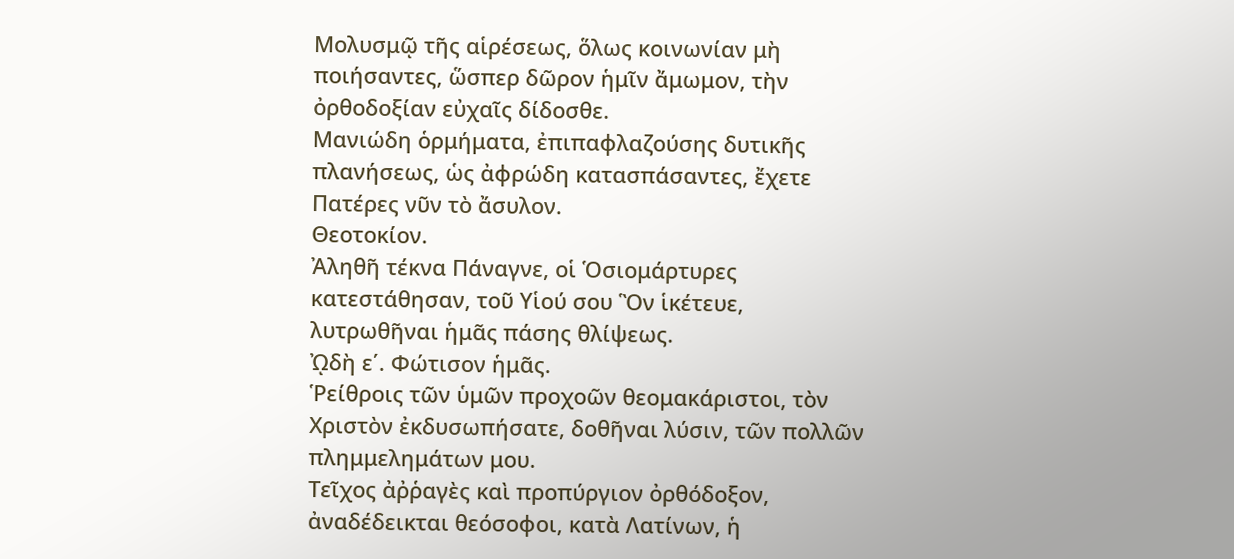Μολυσμῷ τῆς αἱρέσεως, ὅλως κοινωνίαν μὴ ποιήσαντες, ὥσπερ δῶρον ἡμῖν ἄμωμον, τὴν ὀρθοδοξίαν εὐχαῖς δίδοσθε.
Μανιώδη ὁρμήματα, ἐπιπαφλαζούσης δυτικῆς πλανήσεως, ὡς ἀφρώδη κατασπάσαντες, ἔχετε Πατέρες νῦν τὸ ἄσυλον.
Θεοτοκίον.
Ἀληθῆ τέκνα Πάναγνε, οἱ Ὁσιομάρτυρες κατεστάθησαν, τοῦ Υἱού σου Ὃν ἱκέτευε, λυτρωθῆναι ἡμᾶς πάσης θλίψεως.
ᾨδὴ ε΄. Φώτισον ἡμᾶς.
Ῥείθροις τῶν ὑμῶν προχοῶν θεομακάριστοι, τὸν Χριστὸν ἐκδυσωπήσατε, δοθῆναι λύσιν, τῶν πολλῶν πλημμελημάτων μου.
Τεῖχος ἀῤῥαγὲς καὶ προπύργιον ὀρθόδοξον, ἀναδέδεικται θεόσοφοι, κατὰ Λατίνων, ἡ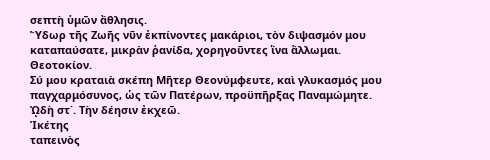σεπτὴ ὑμῶν ἄθλησις.
Ὕδωρ τῆς Ζωῆς νῦν ἐκπίνοντες μακάριοι, τὸν διψασμόν μου καταπαύσατε, μικρὰν ῥανίδα, χορηγοῦντες ἵνα ἅλλωμαι.
Θεοτοκίον.
Σύ μου κραταιὰ σκέπη Μῆτερ Θεονύμφευτε, καὶ γλυκασμός μου παγχαρμόσυνος, ὡς τῶν Πατέρων, προϋπῆρξας Παναμώμητε.
ᾨδὴ στ΄. Τὴν δέησιν ἐκχεῶ.
Ἱκέτης
ταπεινὸς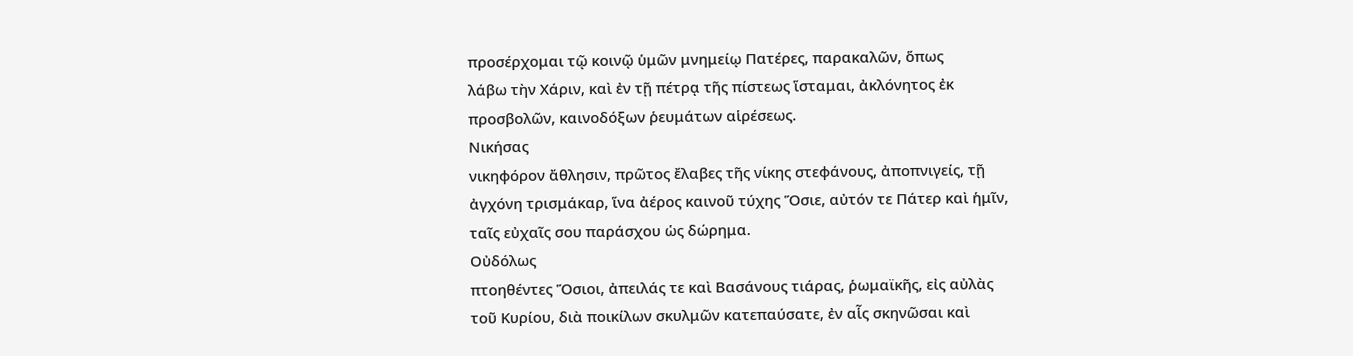προσέρχομαι τῷ κοινῷ ὑμῶν μνημείῳ Πατέρες, παρακαλῶν, ὅπως
λάβω τὴν Χάριν, καὶ ἐν τῇ πέτρᾳ τῆς πίστεως ἵσταμαι, ἀκλόνητος ἐκ
προσβολῶν, καινοδόξων ῥευμάτων αἱρέσεως.
Νικήσας
νικηφόρον ἄθλησιν, πρῶτος ἔλαβες τῆς νίκης στεφάνους, ἀποπνιγείς, τῇ
ἀγχόνη τρισμάκαρ, ἵνα ἀέρος καινοῦ τύχης Ὅσιε, αὐτόν τε Πάτερ καὶ ἡμῖν,
ταῖς εὐχαῖς σου παράσχου ὡς δώρημα.
Οὐδόλως
πτοηθέντες Ὅσιοι, ἀπειλάς τε καὶ Βασάνους τιάρας, ῥωμαϊκῆς, εἰς αὐλὰς
τοῦ Κυρίου, διὰ ποικίλων σκυλμῶν κατεπαύσατε, ἐν αἷς σκηνῶσαι καὶ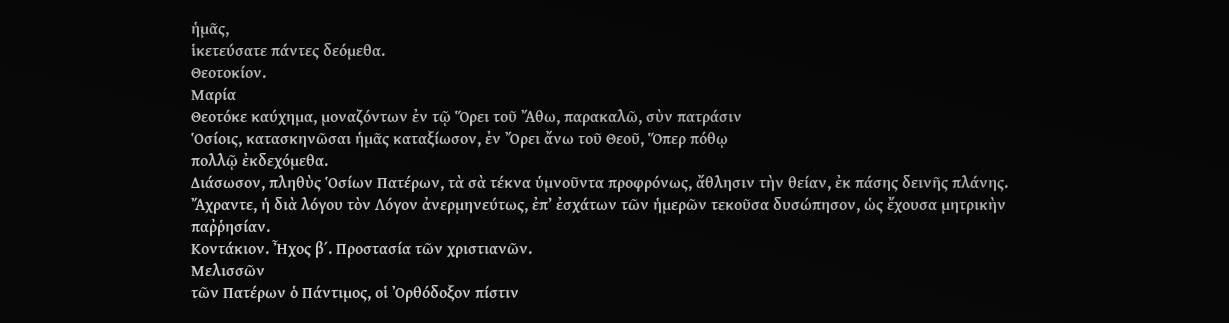ἡμᾶς,
ἱκετεύσατε πάντες δεόμεθα.
Θεοτοκίον.
Μαρία
Θεοτόκε καύχημα, μοναζόντων ἐν τῷ Ὅρει τοῦ Ἄθω, παρακαλῶ, σὺν πατράσιν
Ὁσίοις, κατασκηνῶσαι ἡμᾶς καταξίωσον, ἐν Ὄρει ἄνω τοῦ Θεοῦ, Ὅπερ πόθῳ
πολλῷ ἐκδεχόμεθα.
Διάσωσον, πληθὺς Ὁσίων Πατέρων, τὰ σὰ τέκνα ὑμνοῦντα προφρόνως, ἄθλησιν τὴν θείαν, ἐκ πάσης δεινῆς πλάνης.
Ἄχραντε, ἡ διὰ λόγου τὸν Λόγον ἀνερμηνεύτως, ἐπ’ ἐσχάτων τῶν ἡμερῶν τεκοῦσα δυσώπησον, ὡς ἔχουσα μητρικὴν παῤῥησίαν.
Κοντάκιον. Ἦχος β΄. Προστασία τῶν χριστιανῶν.
Μελισσῶν
τῶν Πατέρων ὁ Πάντιμος, οἱ Ὀρθόδοξον πίστιν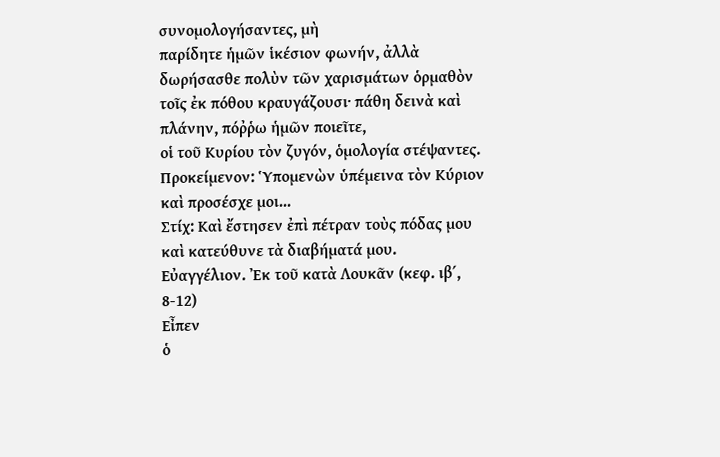συνομολογήσαντες, μὴ
παρίδητε ἡμῶν ἱκέσιον φωνήν, ἀλλὰ δωρήσασθε πολὺν τῶν χαρισμάτων ὁρμαθὸν
τοῖς ἐκ πόθου κραυγάζουσι· πάθη δεινὰ καὶ πλάνην, πόῤῥω ἡμῶν ποιεῖτε,
οἱ τοῦ Κυρίου τὸν ζυγόν, ὁμολογία στέψαντες.
Προκείμενον: Ὑπομενὼν ὑπέμεινα τὸν Κύριον καὶ προσέσχε μοι...
Στίχ: Καὶ ἔστησεν ἐπὶ πέτραν τοὺς πόδας μου καὶ κατεύθυνε τὰ διαβήματά μου.
Εὐαγγέλιον. Ἐκ τοῦ κατὰ Λουκᾶν (κεφ. ιβ΄, 8-12)
Εἶπεν
ὁ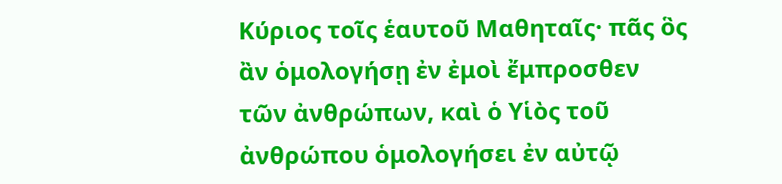Κύριος τοῖς ἑαυτοῦ Μαθηταῖς· πᾶς ὃς ἂν ὁμολογήσῃ ἐν ἐμοὶ ἔμπροσθεν
τῶν ἀνθρώπων, καὶ ὁ Υἱὸς τοῦ ἀνθρώπου ὁμολογήσει ἐν αὐτῷ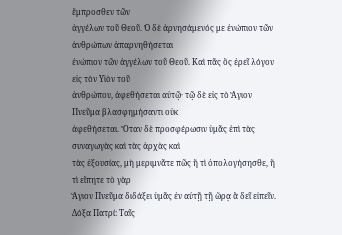ἔμπροσθεν τῶν
ἀγγέλων τοῦ Θεοῦ. Ὁ δὲ ἀρνησάμενός με ἐνώπιον τῶν ἀνθρώπων ἀπαρνηθήσεται
ἐνώπιον τῶν ἀγγέλων τοῦ Θεοῦ. Καὶ πᾶς ὃς ἐρεῖ λόγον εἰς τὸν Υἱὸν τοῦ
ἀνθρώπου, ἀφεθήσεται αὐτῷ· τῷ δὲ εἰς τὸ Ἅγιον Πνεῦμα βλασφημήσαντι οὐκ
ἀφεθήσεται. Ὅταν δὲ προσφέρωσιν ὑμᾶς ἐπὶ τὰς συναγωγὰς καὶ τὰς ἀρχὰς καὶ
τὰς ἐξουσίας, μὴ μεριμνᾶτε πῶς ἤ τὶ ὀπολογήσησθε, ἤ τὶ εἴπητε τὸ γὰρ
Ἅγιον Πνεῦμα διδάξει ὑμᾶς ἐν αὐτῇ τῇ ὤρᾳ ἃ δεῖ εἰπεῖν.
Δόξα Πατρί: Ταῖς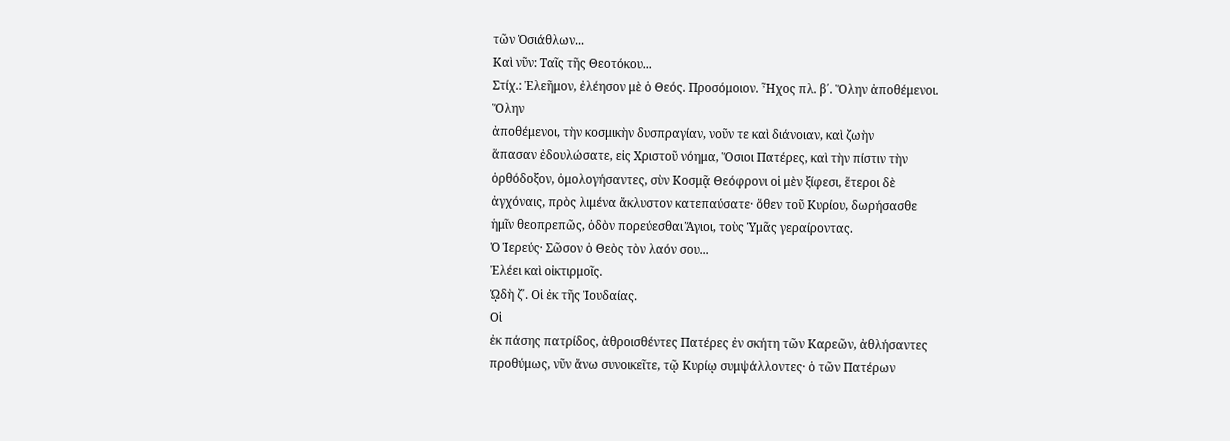τῶν Ὁσιάθλων...
Καὶ νῦν: Ταῖς τῆς Θεοτόκου...
Στίχ.: Ἐλεῆμον, ἐλέησον μὲ ὁ Θεός. Προσόμοιον. Ἦχος πλ. β΄. Ὅλην ἀποθέμενοι.
Ὅλην
ἀποθέμενοι, τὴν κοσμικὴν δυσπραγίαν, νοῦν τε καὶ διάνοιαν, καὶ ζωὴν
ἅπασαν ἐδουλώσατε, εἰς Χριστοῦ νόημα, Ὅσιοι Πατέρες, καὶ τὴν πίστιν τὴν
ὀρθόδοξον, ὁμολογήσαντες, σὺν Κοσμᾷ Θεόφρονι οἱ μὲν ξίφεσι, ἕτεροι δὲ
ἀγχόναις, πρὸς λιμένα ἄκλυστον κατεπαύσατε· ὅθεν τοῦ Κυρίου, δωρήσασθε
ἡμῖν θεοπρεπῶς, ὁδὸν πορεύεσθαι Ἅγιοι, τοὺς Ὑμᾶς γεραίροντας.
Ὁ Ἱερεύς· Σῶσον ὁ Θεὸς τὸν λαόν σου...
Ἐλέει καὶ οἰκτιρμοῖς.
ᾨδὴ ζ΄. Οἱ ἐκ τῆς Ἰουδαίας.
Οἱ
ἐκ πάσης πατρίδος, ἀθροισθέντες Πατέρες ἐν σκήτη τῶν Καρεῶν, ἀθλήσαντες
προθύμως, νῦν ἄνω συνοικεῖτε, τῷ Κυρίῳ συμψάλλοντες· ὁ τῶν Πατέρων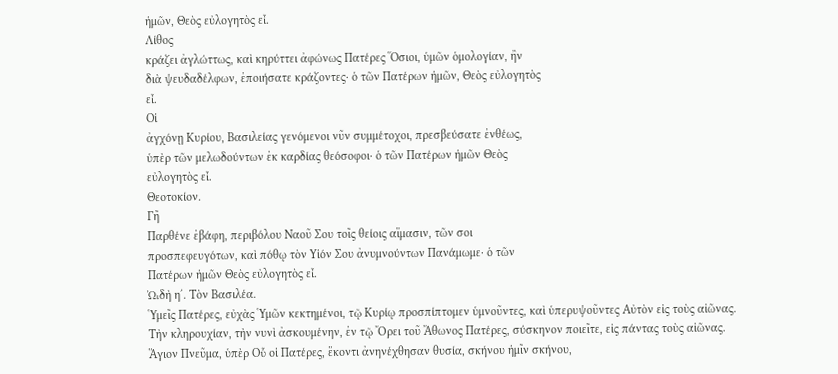ἡμῶν, Θεὸς εὐλογητὸς εἶ.
Λίθος
κράζει ἀγλώττως, καὶ κηρύττει ἀφώνως Πατέρες Ὅσιοι, ὑμῶν ὁμολογίαν, ἢν
διὰ ψευδαδέλφων, ἐποιήσατε κράζοντες· ὁ τῶν Πατέρων ἡμῶν, Θεὸς εὐλογητὸς
εἶ.
Οἱ
ἀγχόνῃ Κυρίου, Βασιλείας γενόμενοι νῦν συμμέτοχοι, πρεσβεύσατε ἐνθέως,
ὑπὲρ τῶν μελωδούντων ἐκ καρδίας θεόσοφοι· ὁ τῶν Πατέρων ἡμῶν Θεὸς
εὐλογητὸς εἶ.
Θεοτοκίον.
Γῆ
Παρθένε ἐβάφη, περιβόλου Ναοῦ Σου τοῖς θείοις αἵμασιν, τῶν σοι
προσπεφευγότων, καὶ πόθῳ τὸν Υἱόν Σου ἀνυμνούντων Πανάμωμε· ὁ τῶν
Πατέρων ἡμῶν Θεὸς εὐλογητὸς εἶ.
ᾨδὴ η΄. Τὸν Βασιλέα.
Ὑμεῖς Πατέρες, εὐχὰς Ὑμῶν κεκτημένοι, τῷ Κυρίῳ προσπίπτομεν ὑμνοῦντες, καὶ ὑπερυψοῦντες Αὐτὸν εἰς τοὺς αἰῶνας.
Τὴν κληρουχίαν, τὴν νυνὶ ἀσκουμένην, ἐν τῷ Ὄρει τοῦ Ἄθωνος Πατέρες, σύσκηνον ποιεῖτε, εἰς πάντας τοὺς αἰῶνας.
Ἅγιον Πνεῦμα, ὑπὲρ Οὗ οἱ Πατέρες, ἕκοντι ἀνηνέχθησαν θυσία, σκήνου ἡμῖν σκήνου,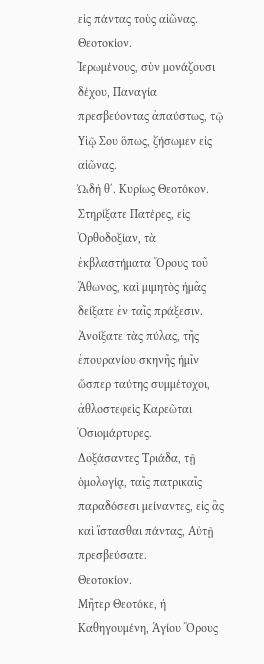εἰς πάντας τοὺς αἰῶνας.
Θεοτοκίον.
Ἱερωμένους, σὺν μονάζουσι δέχου, Παναγία πρεσβεύοντας ἀπαύστως, τῷ Υἱῷ Σου ὅπως, ζήσωμεν εἰς αἰῶνας.
ᾨδὴ θ΄. Κυρίως Θεοτόκον.
Στηρίξατε Πατέρες, εἰς Ὀρθοδοξίαν, τὰ ἐκβλαστήματα Ὄρους τοῦ Ἄθωνος, καὶ μιμητὸς ἡμᾶς δείξατε ἐν ταῖς πράξεσιν.
Ἀνοίξατε τὰς πύλας, τῆς ἐπουρανίου σκηνῆς ἡμῖν ὥσπερ ταύτης συμμέτοχοι, ἀθλοστεφεὶς Καρεῶται Ὁσιομάρτυρες.
Δοξάσαντες Τριάδα, τῇ ὁμολογίᾳ, ταῖς πατρικαῖς παραδόσεσι μείναντες, εἰς ἂς καὶ ἵστασθαι πάντας, Αὐτῇ πρεσβεύσατε.
Θεοτοκίον.
Μῆτερ Θεοτόκε, ἡ Καθηγουμένη, Ἁγίου Ὄρους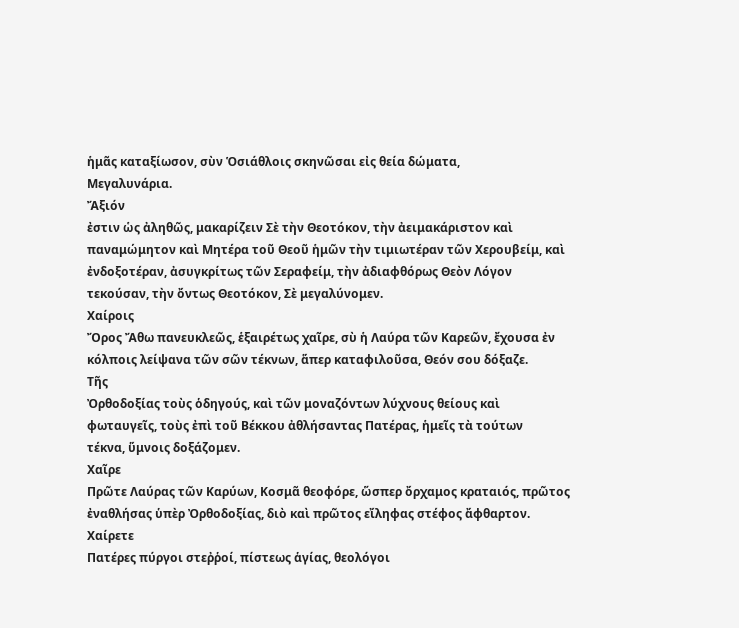ἡμᾶς καταξίωσον, σὺν Ὁσιάθλοις σκηνῶσαι εἰς θεία δώματα,
Μεγαλυνάρια.
Ἄξιόν
ἐστιν ὡς ἀληθῶς, μακαρίζειν Σὲ τὴν Θεοτόκον, τὴν ἀειμακάριστον καὶ
παναμώμητον καὶ Μητέρα τοῦ Θεοῦ ἡμῶν τὴν τιμιωτέραν τῶν Χερουβείμ, καὶ
ἐνδοξοτέραν, ἀσυγκρίτως τῶν Σεραφείμ, τὴν ἀδιαφθόρως Θεὸν Λόγον
τεκούσαν, τὴν ὄντως Θεοτόκον, Σὲ μεγαλύνομεν.
Χαίροις
Ὄρος Ἄθω πανευκλεῶς, ἑξαιρέτως χαῖρε, σὺ ἡ Λαύρα τῶν Καρεῶν, ἔχουσα ἐν
κόλποις λείψανα τῶν σῶν τέκνων, ἅπερ καταφιλοῦσα, Θεόν σου δόξαζε.
Τῆς
Ὀρθοδοξίας τοὺς ὁδηγούς, καὶ τῶν μοναζόντων λύχνους θείους καὶ
φωταυγεῖς, τοὺς ἐπὶ τοῦ Βέκκου ἀθλήσαντας Πατέρας, ἡμεῖς τὰ τούτων
τέκνα, ὕμνοις δοξάζομεν.
Χαῖρε
Πρῶτε Λαύρας τῶν Καρύων, Κοσμᾶ θεοφόρε, ὥσπερ ὄρχαμος κραταιός, πρῶτος
ἐναθλήσας ὑπὲρ Ὀρθοδοξίας, διὸ καὶ πρῶτος εἴληφας στέφος ἄφθαρτον.
Χαίρετε
Πατέρες πύργοι στεῤῥοί, πίστεως ἁγίας, θεολόγοι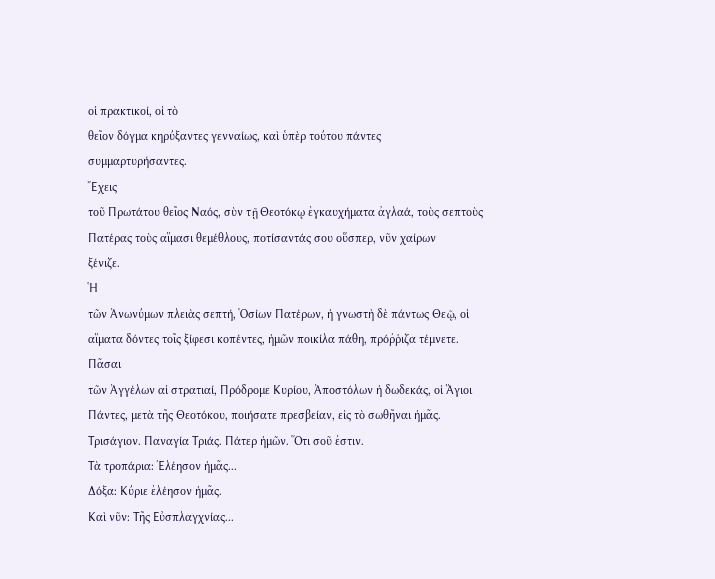οἱ πρακτικοί, οἱ τὸ
θεῖον δόγμα κηρύξαντες γενναίως, καὶ ὑπὲρ τούτου πάντες
συμμαρτυρήσαντες.
Ἔχεις
τοῦ Πρωτάτου θεῖος Ναός, σὺν τῇ Θεοτόκῳ ἐγκαυχήματα ἀγλαά, τοὺς σεπτοὺς
Πατέρας τοὺς αἵμασι θεμέθλους, ποτίσαντάς σου οὕσπερ, νῦν χαίρων
ξένιζε.
Ἡ
τῶν Ἀνωνύμων πλειὰς σεπτή, Ὁσίων Πατέρων, ἡ γνωστὴ δὲ πάντως Θεῷ, οἱ
αἵματα δόντες τοῖς ξίφεσι κοπέντες, ἡμῶν ποικίλα πάθη, πρόῤῥιζα τέμνετε.
Πᾶσαι
τῶν Ἀγγέλων αἱ στρατιαί, Πρόδρομε Κυρίου, Ἀποστόλων ἡ δωδεκάς, οἱ Ἅγιοι
Πάντες, μετὰ τῆς Θεοτόκου, ποιήσατε πρεσβείαν, εἰς τὸ σωθῆναι ἡμᾶς.
Τρισάγιον. Παναγία Τριάς. Πάτερ ἡμῶν. Ὅτι σοῦ ἐστιν.
Τὰ τροπάρια: Ἐλέησον ἡμᾶς...
Δόξα: Κύριε ἐλέησον ἡμᾶς.
Καὶ νῦν: Τῆς Εὐσπλαγχνίας...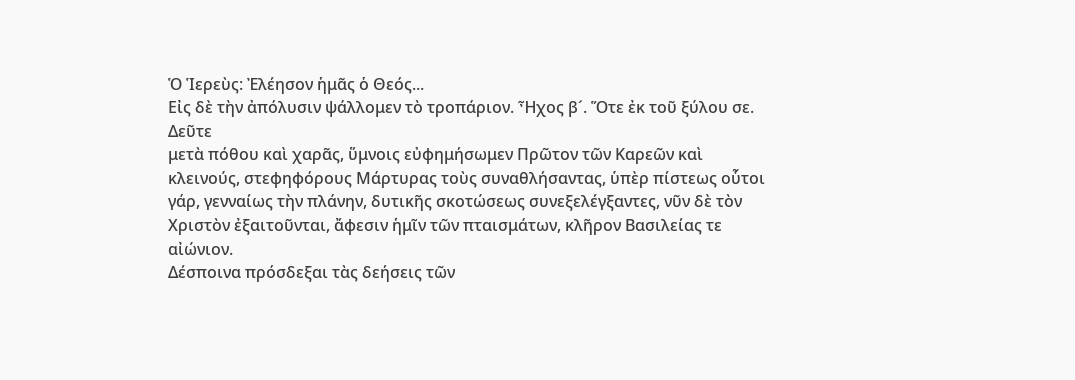Ὁ Ἱερεὺς: Ἐλέησον ἡμᾶς ὁ Θεός...
Εἰς δὲ τὴν ἀπόλυσιν ψάλλομεν τὸ τροπάριον. Ἦχος β´. Ὅτε ἐκ τοῦ ξύλου σε.
Δεῦτε
μετὰ πόθου καὶ χαρᾶς, ὕμνοις εὐφημήσωμεν Πρῶτον τῶν Καρεῶν καὶ
κλεινούς, στεφηφόρους Μάρτυρας τοὺς συναθλήσαντας, ὑπὲρ πίστεως οὗτοι
γάρ, γενναίως τὴν πλάνην, δυτικῆς σκοτώσεως συνεξελέγξαντες, νῦν δὲ τὸν
Χριστὸν ἐξαιτοῦνται, ἄφεσιν ἡμῖν τῶν πταισμάτων, κλῆρον Βασιλείας τε
αἰώνιον.
Δέσποινα πρόσδεξαι τὰς δεήσεις τῶν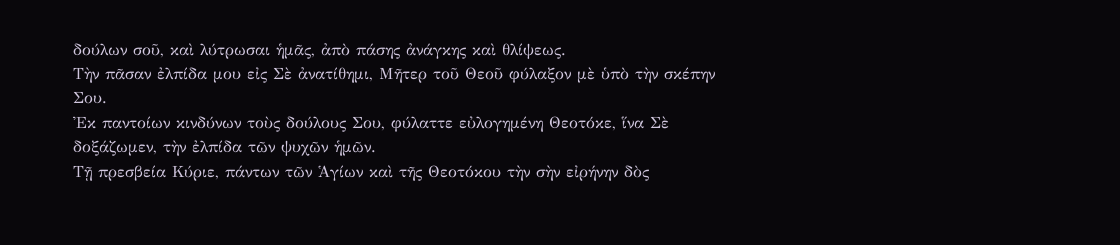δούλων σοῦ, καὶ λύτρωσαι ἡμᾶς, ἀπὸ πάσης ἀνάγκης καὶ θλίψεως.
Τὴν πᾶσαν ἐλπίδα μου εἰς Σὲ ἀνατίθημι, Μῆτερ τοῦ Θεοῦ φύλαξον μὲ ὑπὸ τὴν σκέπην Σου.
Ἐκ παντοίων κινδύνων τοὺς δούλους Σου, φύλαττε εὐλογημένη Θεοτόκε, ἵνα Σὲ δοξάζωμεν, τὴν ἐλπίδα τῶν ψυχῶν ἡμῶν.
Τῇ πρεσβεία Κύριε, πάντων τῶν Ἁγίων καὶ τῆς Θεοτόκου τὴν σὴν εἰρήνην δὸς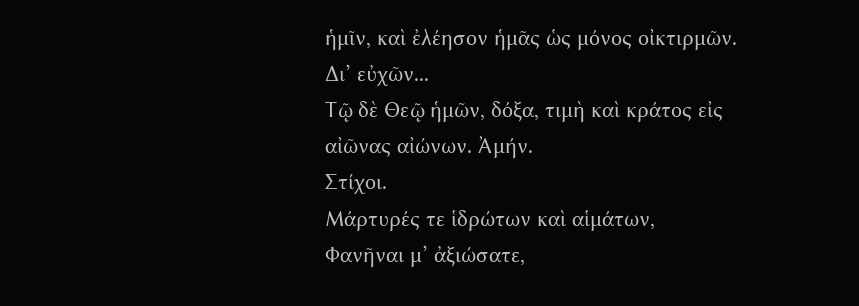ἡμῖν, καὶ ἐλέησον ἡμᾶς ὡς μόνος οἰκτιρμῶν.
Δι’ εὐχῶν...
Τῷ δὲ Θεῷ ἡμῶν, δόξα, τιμὴ καὶ κράτος εἰς αἰῶνας αἰώνων. Ἀμήν.
Στίχοι.
Μάρτυρές τε ἱδρώτων καὶ αἱμάτων,
Φανῆναι μ’ ἀξιώσατε,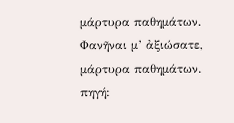μάρτυρα παθημάτων.
Φανῆναι μ’ ἀξιώσατε, μάρτυρα παθημάτων.
πηγή: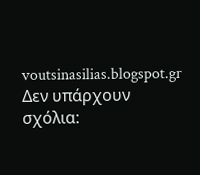voutsinasilias.blogspot.gr
Δεν υπάρχουν σχόλια: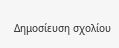Δημοσίευση σχολίου